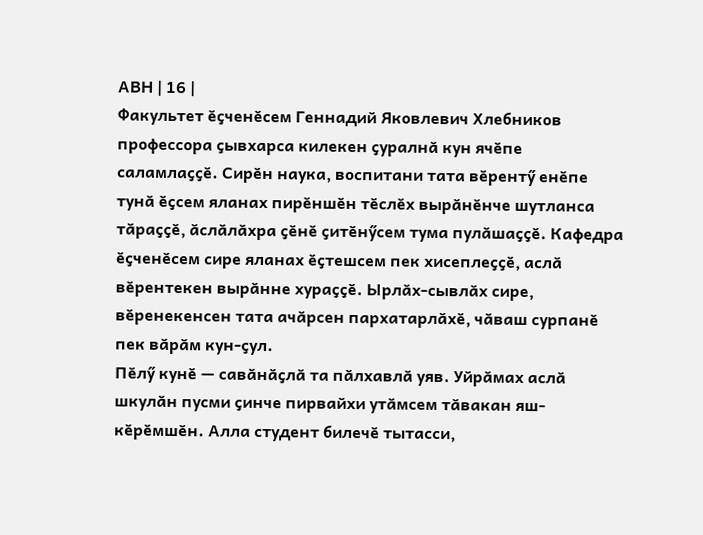АВН | 16 |
Факультет ӗҫченӗсем Геннадий Яковлевич Хлебников профессора ҫывхарса килекен ҫуралнӑ кун ячӗпе саламлаҫҫӗ. Сирӗн наука, воспитани тата вӗрентӳ енӗпе тунӑ ӗҫсем яланах пирӗншӗн тӗслӗх вырӑнӗнче шутланса тӑраҫҫӗ, ӑслӑлӑхра ҫӗнӗ ҫитӗнӳсем тума пулӑшаҫҫӗ. Кафедра ӗҫченӗсем сире яланах ӗҫтешсем пек хисеплеҫҫӗ, аслӑ вӗрентекен вырӑнне хураҫҫӗ. Ырлӑх-сывлӑх сире, вӗренекенсен тата ачӑрсен пархатарлӑхӗ, чӑваш сурпанӗ пек вӑрӑм кун-ҫул.
Пӗлӳ кунӗ — савӑнӑҫлӑ та пӑлхавлӑ уяв. Уйрӑмах аслӑ шкулӑн пусми ҫинче пирвайхи утӑмсем тӑвакан яш-кӗрӗмшӗн. Алла студент билечӗ тытасси,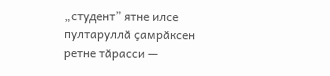„студент” ятне илсе пултаруллӑ ҫамрӑксен ретне тӑрасси —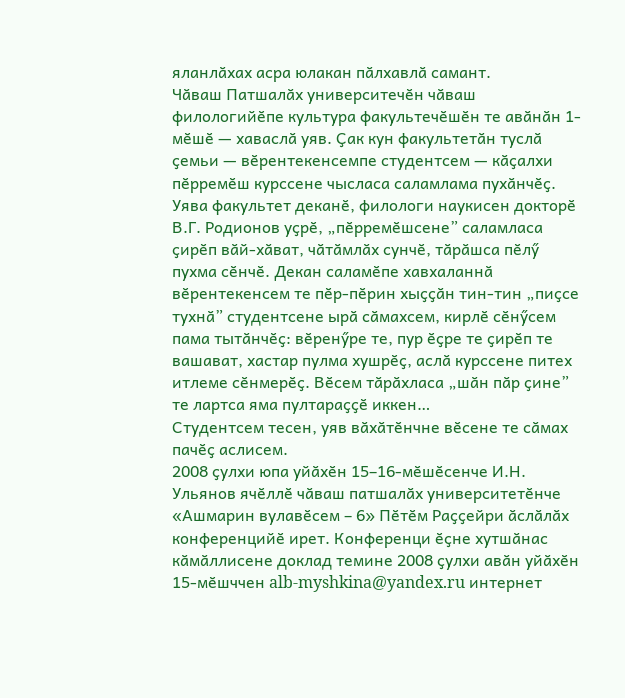яланлӑхах асра юлакан пӑлхавлӑ самант.
Чӑваш Патшалӑх университечӗн чӑваш филологийӗпе культура факультечӗшӗн те авӑнӑн 1-мӗшӗ — хаваслӑ уяв. Ҫак кун факультетӑн туслӑ ҫемьи — вӗрентекенсемпе студентсем — кӑҫалхи пӗрремӗш курссене чысласа саламлама пухӑнчӗҫ.
Уява факультет деканӗ, филологи наукисен докторӗ В.Г. Родионов уҫрӗ, „пӗрремӗшсене” саламласа ҫирӗп вӑй-хӑват, чӑтӑмлӑх сунчӗ, тӑрӑшса пӗлӳ пухма сӗнчӗ. Декан саламӗпе хавхаланнӑ вӗрентекенсем те пӗр-пӗрин хыҫҫӑн тин-тин „пиҫсе тухнӑ” студентсене ырӑ сӑмахсем, кирлӗ сӗнӳсем пама тытӑнчӗҫ: вӗренӳре те, пур ӗҫре те ҫирӗп те вашават, хастар пулма хушрӗҫ, аслӑ курссене питех итлеме сӗнмерӗҫ. Вӗсем тӑрӑхласа „шӑн пӑр ҫине” те лартса яма пултараҫҫӗ иккен…
Студентсем тесен, уяв вӑхӑтӗнчне вӗсене те сӑмах пачӗҫ аслисем.
2008 ҫулхи юпа уйӑхӗн 15–16-мӗшӗсенче И.Н. Ульянов ячӗллӗ чӑваш патшалӑх университетӗнче «Ашмарин вулавӗсем – 6» Пӗтӗм Раҫҫейри ӑслӑлӑх конференцийӗ ирет. Конференци ӗҫне хутшӑнас кӑмӑллисене доклад темине 2008 ҫулхи авӑн уйӑхӗн 15-мӗшччен alb-myshkina@yandex.ru интернет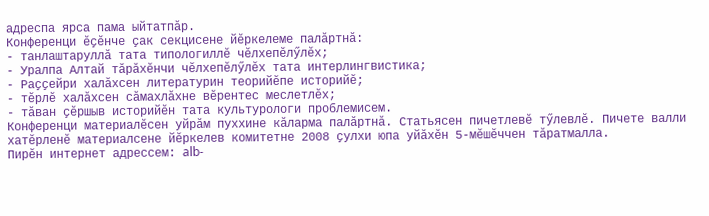адреспа ярса пама ыйтатпӑр.
Конференци ӗҫӗнче ҫак секцисене йӗркелеме палӑртнӑ:
- танлаштаруллӑ тата типологиллӗ чӗлхепӗлӳлӗх;
- Уралпа Алтай тӑрӑхӗнчи чӗлхепӗлӳлӗх тата интерлингвистика;
- Раҫҫейри халӑхсен литературин теорийӗпе историйӗ;
- тӗрлӗ халӑхсен сӑмахлӑхне вӗрентес меслетлӗх;
- тӑван ҫӗршыв историйӗн тата культурологи проблемисем.
Конференци материалӗсен уйрӑм пуххине кӑларма палӑртнӑ. Статьясен пичетлевӗ тӳлевлӗ. Пичете валли хатӗрленӗ материалсене йӗркелев комитетне 2008 ҫулхи юпа уйӑхӗн 5-мӗшӗччен тӑратмалла.
Пирӗн интернет адрессем: alb-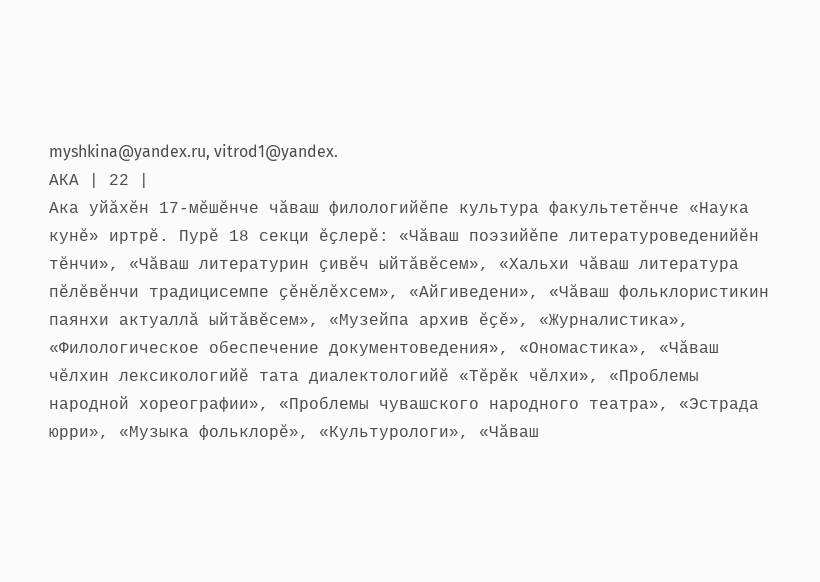myshkina@yandex.ru, vitrod1@yandex.
АКА | 22 |
Ака уйӑхӗн 17-мӗшӗнче чӑваш филологийӗпе культура факультетӗнче «Наука кунӗ» иртрӗ. Пурӗ 18 секци ӗҫлерӗ: «Чӑваш поэзийӗпе литературоведенийӗн тӗнчи», «Чӑваш литературин ҫивӗч ыйтӑвӗсем», «Хальхи чӑваш литература пӗлӗвӗнчи традицисемпе ҫӗнӗлӗхсем», «Айгиведени», «Чӑваш фольклористикин паянхи актуаллӑ ыйтӑвӗсем», «Музейпа архив ӗҫӗ», «Журналистика», «Филологическое обеспечение документоведения», «Ономастика», «Чӑваш чӗлхин лексикологийӗ тата диалектологийӗ «Тӗрӗк чӗлхи», «Проблемы народной хореографии», «Проблемы чувашского народного театра», «Эстрада юрри», «Музыка фольклорӗ», «Культурологи», «Чӑваш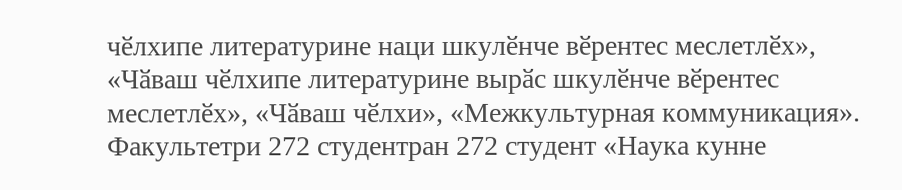чӗлхипе литературине наци шкулӗнче вӗрентес меслетлӗх», «Чӑваш чӗлхипе литературине вырӑс шкулӗнче вӗрентес меслетлӗх», «Чӑваш чӗлхи», «Межкультурная коммуникация».
Факультетри 272 студентран 272 студент «Наука кунне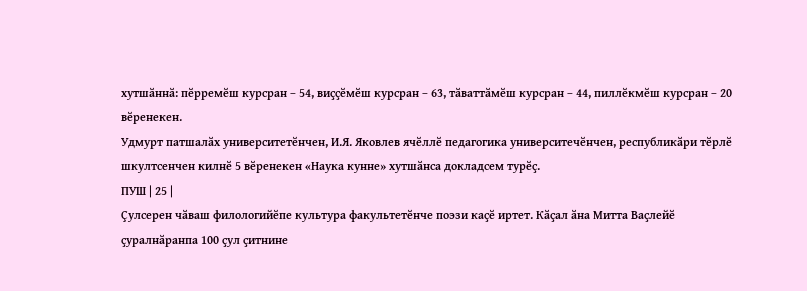хутшӑннӑ: пӗрремӗш курсран – 54, виҫҫӗмӗш курсран – 63, тӑваттӑмӗш курсран – 44, пиллӗкмӗш курсран – 20 вӗренекен.
Удмурт патшалӑх университетӗнчен, И.Я. Яковлев ячӗллӗ педагогика университечӗнчен, республикӑри тӗрлӗ шкултсенчен килнӗ 5 вӗренекен «Наука кунне» хутшӑнса докладсем турӗҫ.
ПУШ | 25 |
Ҫулсерен чӑваш филологийӗпе культура факультетӗнче поэзи каҫӗ иртет. Кӑҫал ӑна Митта Ваҫлейӗ ҫуралнӑранпа 100 ҫул ҫитнине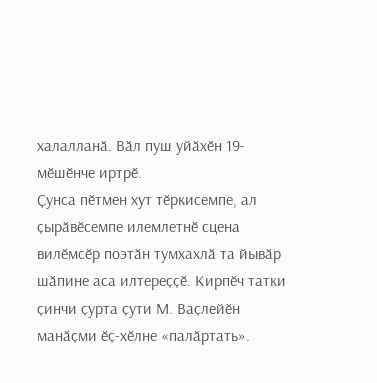халалланӑ. Вӑл пуш уйӑхӗн 19-мӗшӗнче иртрӗ.
Ҫунса пӗтмен хут тӗркисемпе, ал ҫырӑвӗсемпе илемлетнӗ сцена вилӗмсӗр поэтӑн тумхахлӑ та йывӑр шӑпине аса илтереҫҫӗ. Кирпӗч татки ҫинчи ҫурта ҫути М. Ваҫлейӗн манӑҫми ӗҫ-хӗлне «палӑртать».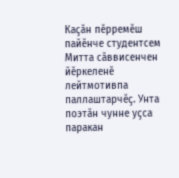Каҫӑн пӗрремӗш пайӗнче студентсем Митта сӑввисенчен йӗркеленӗ лейтмотивпа паллаштарчӗҫ. Унта поэтӑн чунне уҫса паракан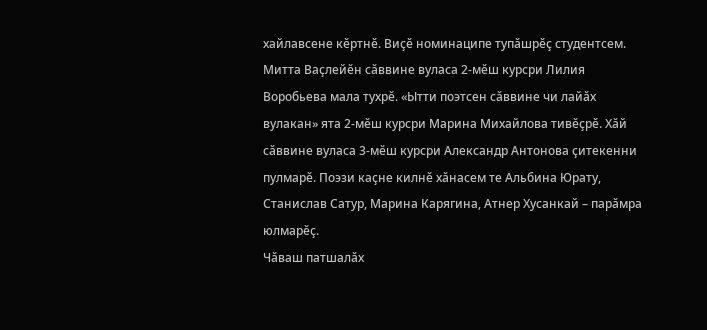хайлавсене кӗртнӗ. Виҫӗ номинаципе тупӑшрӗҫ студентсем. Митта Ваҫлейӗн сӑввине вуласа 2-мӗш курсри Лилия Воробьева мала тухрӗ. «Ытти поэтсен сӑввине чи лайӑх вулакан» ята 2-мӗш курсри Марина Михайлова тивӗҫрӗ. Хӑй сӑввине вуласа 3-мӗш курсри Александр Антонова ҫитекенни пулмарӗ. Поэзи каҫне килнӗ хӑнасем те Альбина Юрату, Станислав Сатур, Марина Карягина, Атнер Хусанкай – парӑмра юлмарӗҫ.
Чӑваш патшалӑх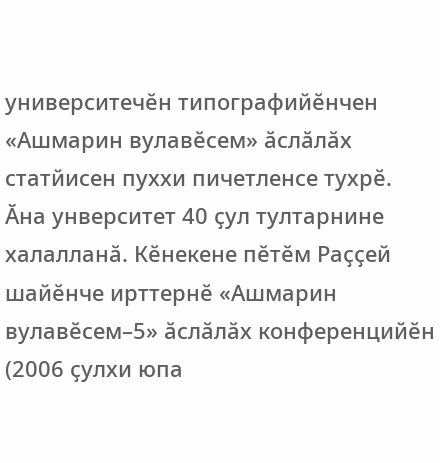университечӗн типографийӗнчен «Ашмарин вулавӗсем» ӑслӑлӑх статйисен пуххи пичетленсе тухрӗ. Ӑна унверситет 40 ҫул тултарнине халалланӑ. Кӗнекене пӗтӗм Раҫҫей шайӗнче ирттернӗ «Ашмарин вулавӗсем–5» ӑслӑлӑх конференцийӗн (2006 ҫулхи юпа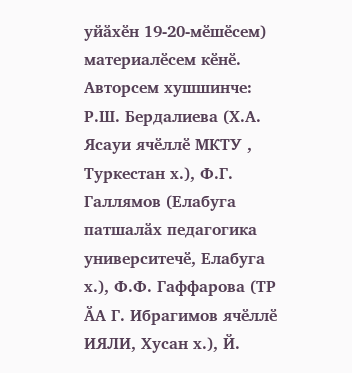уйӑхӗн 19-20-мӗшӗсем) материалӗсем кӗнӗ.
Авторсем хушшинче: Р.Ш. Бердалиева (Х.А. Ясауи ячӗллӗ МКТУ , Туркестан х.), Ф.Г. Галлямов (Елабуга патшалӑх педагогика университечӗ, Елабуга х.), Ф.Ф. Гаффарова (ТР ӐА Г. Ибрагимов ячӗллӗ ИЯЛИ, Хусан х.), Й.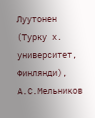Луутонен (Турку х. университет, Финлянди), А.С.Мельников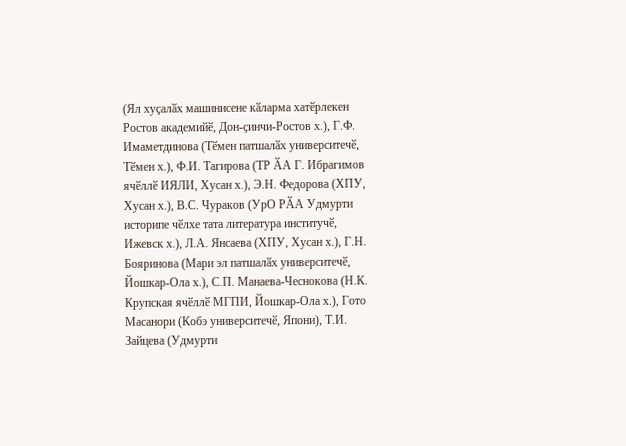(Ял хуҫалӑх машинисене кӑларма хатӗрлекен Ростов академийӗ, Дон-ҫинчи-Ростов х.), Г.Ф. Имаметдинова (Тӗмен патшалӑх университечӗ, Тӗмен х.), Ф.И. Тагирова (ТР ӐА Г. Ибрагимов ячӗллӗ ИЯЛИ, Хусан х.), Э.Н. Федорова (ХПУ, Хусан х.), В.С. Чураков (УрО РӐА Удмурти историпе чӗлхе тата литература институчӗ, Ижевск х.), Л.А. Янсаева (ХПУ, Хусан х.), Г.Н. Бояринова (Мари эл патшалӑх университечӗ, Йошкар-Ола х.), С.П. Манаева-Чеснокова (Н.К. Крупская ячӗллӗ МГПИ, Йошкар-Ола х.), Гото Масанори (Кобэ университечӗ, Япони), Т.И. Зайцева (Удмурти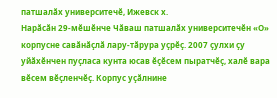патшалӑх университечӗ, Ижевск х.
Нарӑсӑн 29-мӗшӗнче Чӑваш патшалӑх университечӗн «О» корпусне савӑнӑҫлӑ лару-тӑрура уҫрӗҫ. 2007 ҫулхи ҫу уйӑхӗнчен пуҫласа кунта юсав ӗҫӗсем пыратчӗҫ, халӗ вара вӗсем вӗҫленчӗҫ. Корпус уҫӑлнине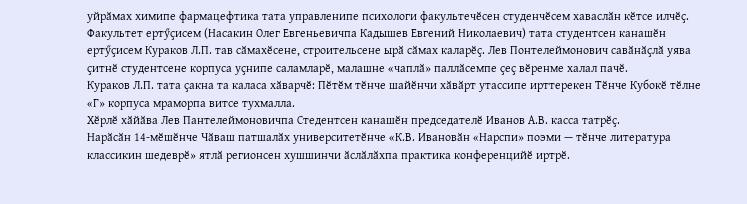уйрӑмах химипе фармацефтика тата управленипе психологи факультечӗсен студенчӗсем хаваслӑн кӗтсе илчӗҫ. Факультет ертӳҫисем (Насакин Олег Евгеньевичпа Кадышев Евгений Николаевич) тата студентсен канашӗн ертӳҫисем Кураков Л.П. тав сӑмахӗсене, строительсене ырӑ сӑмах каларӗҫ. Лев Понтелеймонович савӑнӑҫлӑ уява ҫитнӗ студентсене корпуса уҫнипе саламларӗ, малашне «чаплӑ» паллӑсемпе ҫеҫ вӗренме халал пачӗ.
Кураков Л.П. тата ҫакна та каласа хӑварчӗ: Пӗтӗм тӗнче шайӗнчи хӑвӑрт утассипе ирттерекен Тӗнче Кубокӗ тӗлне «Г» корпуса мраморпа витсе тухмалла.
Хӗрлӗ хӑйӑва Лев Пантелеймоновичпа Стедентсен канашӗн председателӗ Иванов А.В. касса татрӗҫ.
Нарӑсӑн 14-мӗшӗнче Чӑваш патшалӑх университетӗнче «К.В. Ивановӑн «Нарспи» поэми — тӗнче литература классикин шедеврӗ» ятлӑ регионсен хушшинчи ӑслӑлӑхпа практика конференцийӗ иртрӗ.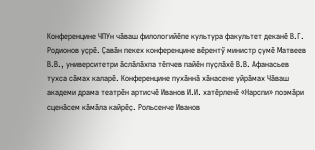Конференцине ЧПУн чӑваш филологийӗпе культура факультет деканӗ В.Г. Родионов уҫрӗ. Ҫавӑн пекех конференцине вӗрентӳ министр ҫумӗ Матвеев В.В., университетри ӑслӑлӑхпа тӗпчев пайӗн пуҫлӑхӗ В.В. Афанасьев тухса сӑмах каларӗ. Конференцине пухӑннӑ хӑнасене уйрӑмах Чӑваш академи драма театрӗн артисчӗ Иванов И.И. хатӗрленӗ «Нарспи» поэмӑри сценӑсем кӑмӑла кайрӗҫ. Рольсенче Иванов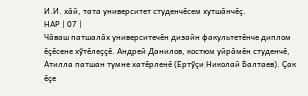И.И. хӑй, тата университет студенчӗсем хутшӑнчӗҫ.
НАР | 07 |
Чӑваш патшалӑх университечӗн дизайн факультетӗнче диплом ӗҫӗсене хӳтӗлеҫҫӗ. Андрей Данилов, костюм уйрӑмӗн студенчӗ, Атилла патшан тумне хатӗрленӗ (Ертӳҫи Николай Балтаев). Ҫак ӗҫе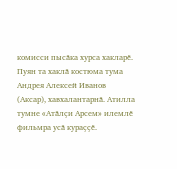комисси пысӑка хурса хакларӗ. Пуян та хаклӑ костюма тума Андрея Алексей Иванов (Аксар), хавхалантарнӑ. Атилла тумне «Атӑлҫи Арсем» илемлӗ фильмра усӑ кураҫҫӗ.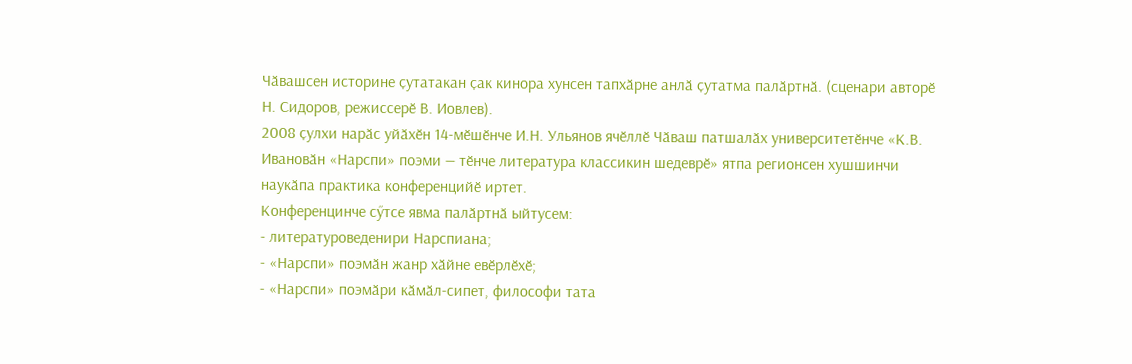Чӑвашсен историне ҫутатакан ҫак кинора хунсен тапхӑрне анлӑ ҫутатма палӑртнӑ. (сценари авторӗ Н. Сидоров, режиссерӗ В. Иовлев).
2008 ҫулхи нарӑс уйӑхӗн 14-мӗшӗнче И.Н. Ульянов ячӗллӗ Чӑваш патшалӑх университетӗнче «К.В. Ивановӑн «Нарспи» поэми — тӗнче литература классикин шедеврӗ» ятпа регионсен хушшинчи наукӑпа практика конференцийӗ иртет.
Конференцинче сӳтсе явма палӑртнӑ ыйтусем:
- литературоведенири Нарспиана;
- «Нарспи» поэмӑн жанр хӑйне евӗрлӗхӗ;
- «Нарспи» поэмӑри кӑмӑл-сипет, философи тата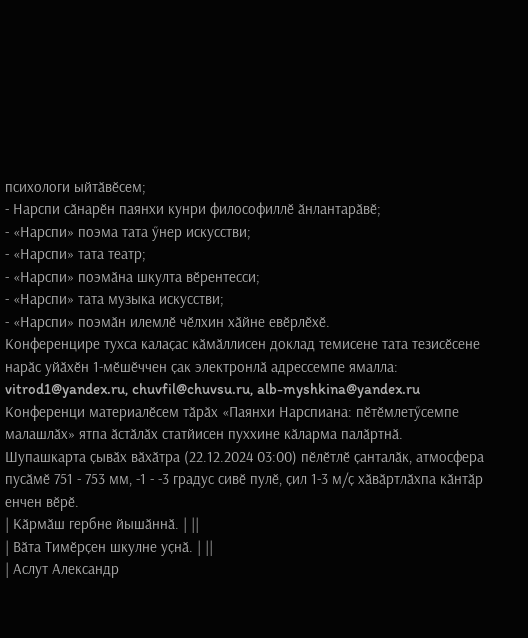психологи ыйтӑвӗсем;
- Нарспи сӑнарӗн паянхи кунри философиллӗ ӑнлантарӑвӗ;
- «Нарспи» поэма тата ӳнер искусстви;
- «Нарспи» тата театр;
- «Нарспи» поэмӑна шкулта вӗрентесси;
- «Нарспи» тата музыка искусстви;
- «Нарспи» поэмӑн илемлӗ чӗлхин хӑйне евӗрлӗхӗ.
Конференцире тухса калаҫас кӑмӑллисен доклад темисене тата тезисӗсене нарӑс уйӑхӗн 1-мӗшӗччен ҫак электронлӑ адрессемпе ямалла: vitrod1@yandex.ru, chuvfil@chuvsu.ru, alb-myshkina@yandex.ru
Конференци материалӗсем тӑрӑх «Паянхи Нарспиана: пӗтӗмлетӳсемпе малашлӑх» ятпа ӑстӑлӑх статйисен пуххине кӑларма палӑртнӑ.
Шупашкарта ҫывӑх вӑхӑтра (22.12.2024 03:00) пӗлӗтлӗ ҫанталӑк, атмосфера пусӑмӗ 751 - 753 мм, -1 - -3 градус сивӗ пулӗ, ҫил 1-3 м/ҫ хӑвӑртлӑхпа кӑнтӑр енчен вӗрӗ.
| Кӑрмӑш гербне йышӑннӑ. | ||
| Вӑта Тимӗрҫен шкулне уҫнӑ. | ||
| Аслут Александр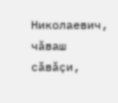Николаевич, чӑваш сӑвӑҫи,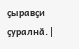ҫыравҫи ҫуралнӑ. |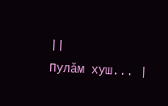||
Пулӑм хуш... |